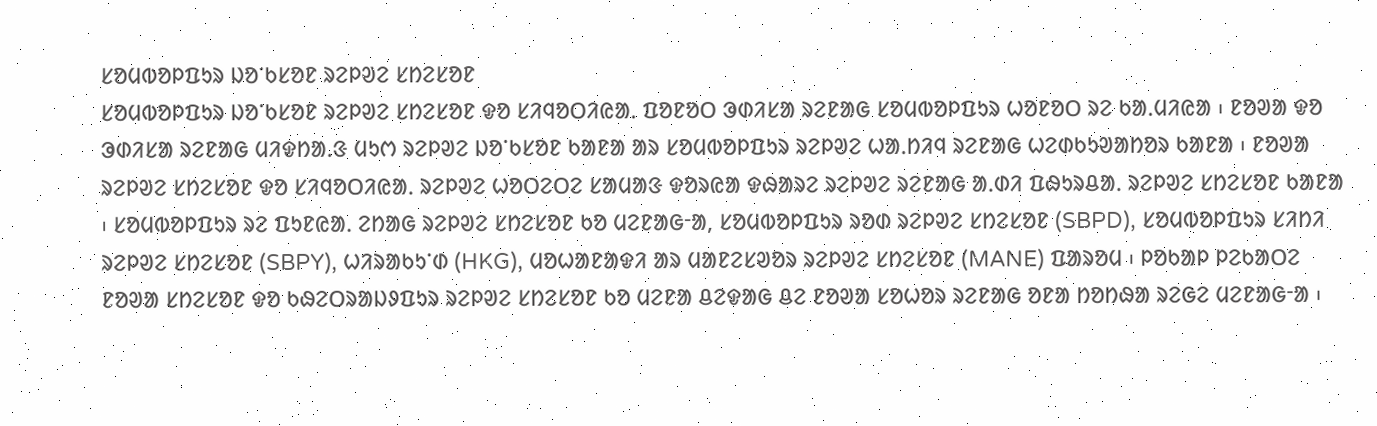ᱥᱚᱢᱵᱚᱞᱯᱩᱨ ᱡᱚᱸᱠᱥᱚᱱ ᱨᱮᱞᱣᱮ ᱥᱴᱮᱥᱚᱱ
ᱥᱚᱢᱵᱚᱞᱯᱩᱨ ᱡᱚᱸᱠᱥᱚᱱ ᱨᱮᱞᱣᱮ ᱥᱴᱮᱥᱚᱱ ᱫᱚ ᱥᱤᱧᱚᱛᱤᱭᱟᱹ ᱯᱚᱱᱚᱛ ᱳᱰᱤᱥᱟ ᱨᱮᱱᱟᱜ ᱥᱚᱢᱵᱚᱞᱯᱩᱨ ᱦᱚᱱᱚᱛ ᱨᱮ ᱠᱟᱹᱢᱤᱭᱟ ᱾ ᱱᱚᱣᱟ ᱫᱚ ᱳᱰᱤᱥᱟ ᱨᱮᱱᱟᱜ ᱢᱤᱫᱴᱟᱹᱝ ᱢᱩᱬ ᱨᱮᱞᱣᱮ ᱡᱚᱸᱠᱥᱚᱱ ᱠᱟᱱᱟ ᱟᱨ ᱥᱚᱢᱵᱚᱞᱯᱩᱨ ᱨᱮᱞᱣᱮ ᱦᱟᱹᱴᱤᱧ ᱨᱮᱱᱟᱜ ᱦᱮᱰᱠᱩᱣᱟᱴᱚᱨ ᱠᱟᱱᱟ ᱾ ᱱᱚᱣᱟ ᱨᱮᱞᱣᱮ ᱥᱴᱮᱥᱚᱱ ᱫᱚ ᱥᱤᱧᱚᱛᱤᱭᱟᱹ ᱨᱮᱞᱣᱮ ᱦᱚᱛᱮᱛᱮ ᱥᱟᱢᱟᱝ ᱫᱚᱨᱭᱟ ᱫᱷᱟᱨᱮ ᱨᱮᱞᱣᱮ ᱨᱮᱱᱟᱜ ᱟᱹᱰᱤ ᱯᱷᱩᱨᱪᱟᱹ ᱨᱮᱞᱣᱮ ᱥᱴᱮᱥᱚᱱ ᱠᱟᱱᱟ ᱾ ᱥᱚᱢᱵᱚᱞᱯᱩᱨ ᱨᱮ ᱯᱩᱱᱭᱟᱹ ᱮᱴᱟᱜ ᱨᱮᱞᱣᱮ ᱥᱴᱮᱥᱚᱱ ᱠᱚ ᱢᱮᱱᱟᱜᱼᱟ, ᱥᱚᱢᱵᱚᱞᱯᱩᱨ ᱨᱚᱰ ᱨᱮᱞᱣᱮ ᱥᱴᱮᱥᱚᱱ (SBPD), ᱥᱚᱢᱵᱚᱞᱯᱩᱨ ᱥᱤᱴᱤ ᱨᱮᱞᱣᱮ ᱥᱴᱮᱥᱚᱱ (SBPY), ᱦᱤᱨᱟᱠᱩᱸᱰ (HKG), ᱢᱚᱦᱟᱱᱟᱫᱤ ᱟᱨ ᱢᱟᱱᱮᱥᱣᱚᱨ ᱨᱮᱞᱣᱮ ᱥᱴᱮᱥᱚᱱ (MANE) ᱯᱟᱨᱚᱢ ᱾ ᱞᱚᱠᱟᱞ ᱞᱮᱠᱟᱛᱮ ᱱᱚᱣᱟ ᱥᱴᱮᱥᱚᱱ ᱫᱚ ᱠᱷᱮᱛᱨᱟᱡᱽᱯᱩᱨ ᱨᱮᱞᱣᱮ ᱥᱴᱮᱥᱚᱱ ᱠᱚ ᱢᱮᱱᱟ ᱪᱮᱫᱟᱜ ᱪᱮ ᱱᱚᱣᱟ ᱥᱚᱦᱚᱨ ᱨᱮᱱᱟᱜ ᱚᱱᱟ ᱴᱚᱴᱷᱟ ᱨᱮᱜᱮ ᱢᱮᱱᱟᱜᱼᱟ ᱾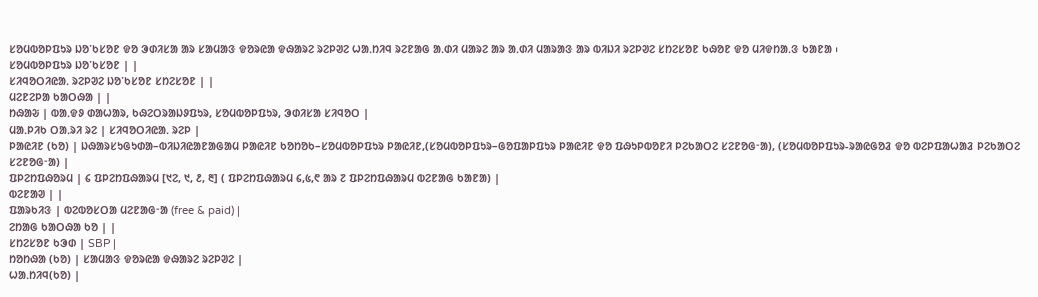ᱥᱚᱢᱵᱚᱞᱯᱩᱨ ᱡᱚᱸᱠᱥᱚᱱ ᱫᱚ ᱳᱰᱤᱥᱟ ᱟᱨ ᱥᱟᱢᱟᱝ ᱫᱚᱨᱭᱟ ᱫᱷᱟᱨᱮ ᱨᱮᱞᱣᱮ ᱦᱟᱹᱴᱤᱧ ᱨᱮᱱᱟᱜ ᱟᱹᱰᱤ ᱢᱟᱨᱮ ᱟᱨ ᱟᱹᱰᱤ ᱢᱟᱨᱟᱝ ᱟᱨ ᱵᱤᱡᱤ ᱨᱮᱞᱣᱮ ᱥᱴᱮᱥᱚᱱ ᱠᱷᱚᱱ ᱫᱚ ᱢᱤᱫᱴᱟᱹᱝ ᱠᱟᱱᱟ ᱾
ᱥᱚᱢᱵᱚᱞᱯᱩᱨ ᱡᱚᱸᱠᱥᱚᱱ | |
ᱥᱤᱧᱚᱛᱤᱭᱟᱹ ᱨᱮᱞᱣᱮ ᱡᱚᱸᱠᱥᱚᱱ ᱥᱴᱮᱥᱚᱱ | |
ᱢᱮᱱᱮᱞᱟ ᱠᱟᱛᱷᱟ | |
ᱴᱷᱟᱶ | ᱵᱟᱹᱫᱽ ᱰᱟᱦᱟᱨ, ᱠᱷᱮᱛᱨᱟᱡᱽᱯᱩᱨ, ᱥᱚᱢᱵᱚᱞᱯᱩᱨ, ᱳᱰᱤᱥᱟ ᱥᱤᱧᱚᱛ |
ᱢᱟᱹᱞᱤᱠ ᱛᱟᱹᱨᱤ ᱨᱮ | ᱥᱤᱧᱚᱛᱤᱭᱟᱹ ᱨᱮᱞ |
ᱞᱟᱭᱤᱱ (ᱠᱚ) | ᱡᱷᱟᱨᱥᱩᱜᱩᱰᱟ–ᱵᱤᱡᱤᱭᱟᱱᱟᱜᱟᱢ ᱞᱟᱭᱤᱱ ᱠᱚᱴᱚᱠ–ᱥᱚᱢᱵᱚᱞᱯᱩᱨ ᱞᱟᱭᱤᱱ,(ᱥᱚᱢᱵᱚᱞᱯᱩᱨ–ᱜᱚᱯᱟᱞᱯᱩᱨ ᱞᱟᱭᱤᱱ ᱫᱚ ᱯᱷᱩᱞᱵᱚᱱᱤ ᱞᱮᱠᱟᱛᱮ ᱥᱮᱱᱚᱜᱼᱟ), (ᱥᱚᱢᱵᱚᱞᱯᱩᱨ-ᱨᱟᱭᱜᱚᱲ ᱫᱚ ᱵᱮᱞᱯᱟᱦᱟᱲ ᱞᱮᱠᱟᱛᱮ ᱥᱮᱱᱚᱜᱼᱟ) |
ᱯᱞᱮᱴᱯᱷᱚᱨᱢ | ᱔ ᱯᱞᱮᱴᱯᱷᱟᱨᱢ [᱑ᱮ, ᱑, ᱒, ᱓] ( ᱯᱞᱮᱴᱯᱷᱟᱨᱢ ᱔,᱕,᱖ ᱟᱨ ᱗ ᱯᱞᱮᱴᱯᱷᱟᱨᱢ ᱵᱮᱱᱟᱜ ᱠᱟᱱᱟ) |
ᱵᱮᱱᱟᱣ | |
ᱯᱟᱨᱠᱤᱝ | ᱵᱮᱵᱚᱥᱛᱟ ᱢᱮᱱᱟᱜᱼᱟ (free & paid) |
ᱮᱴᱟᱜ ᱠᱟᱛᱷᱟ ᱠᱚ | |
ᱥᱴᱮᱥᱚᱱ ᱠᱳᱰ | SBP |
ᱴᱚᱴᱷᱟ (ᱠᱚ) | ᱥᱟᱢᱟᱝ ᱫᱚᱨᱭᱟ ᱫᱷᱟᱨᱮ ᱨᱮᱞᱣᱮ |
ᱦᱟᱹᱴᱤᱧ(ᱠᱚ) |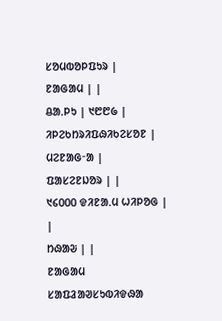ᱥᱚᱢᱵᱚᱞᱯᱩᱨ |
ᱱᱟᱜᱟᱢ | |
ᱪᱟᱹᱞᱩ | ᱑᱘᱘᱙ |
ᱤᱞᱮᱠᱴᱨᱤᱯᱷᱤᱠᱮᱥᱚᱱ | ᱢᱮᱱᱟᱜᱼᱟ |
ᱯᱟᱥᱮᱱᱡᱚᱨ | |
᱑᱔᱐᱐᱐ ᱫᱤᱱᱟᱹᱢ ᱦᱤᱞᱚᱜ | |
ᱴᱷᱟᱶ | |
ᱱᱟᱜᱟᱢ
ᱥᱟᱯᱲᱟᱣᱥᱩᱵᱤᱫᱷᱟ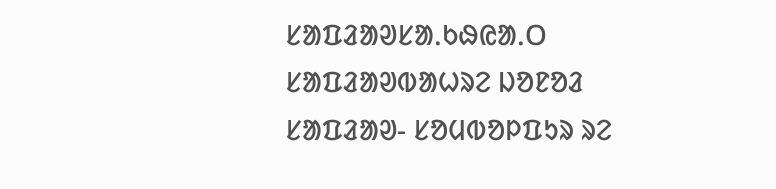ᱥᱟᱯᱲᱟᱣᱥᱟᱹᱠᱷᱭᱟᱹᱛ
ᱥᱟᱯᱲᱟᱣᱵᱟᱦᱨᱮ ᱡᱚᱱᱚᱲ
ᱥᱟᱯᱲᱟᱣ- ᱥᱚᱢᱵᱚᱞᱯᱩᱨ ᱨᱮ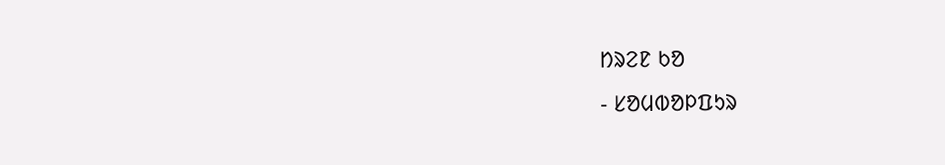ᱴᱨᱮᱱ ᱠᱚ
- ᱥᱚᱢᱵᱚᱞᱯᱩᱨ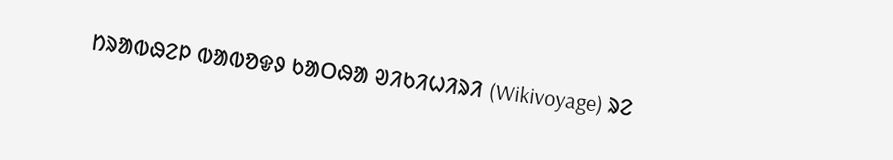ᱴᱨᱟᱵᱷᱮᱞ ᱵᱟᱵᱚᱫᱽ ᱠᱟᱛᱷᱟ ᱣᱤᱠᱤᱦᱤᱨᱤ (Wikivoyage) ᱨᱮ